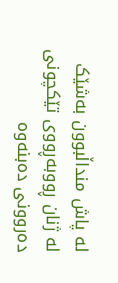لە پاش منداڵبوون بەشێک لە ژنان ڕووبەڕووی تێکچونی دەروونی دەبنەوە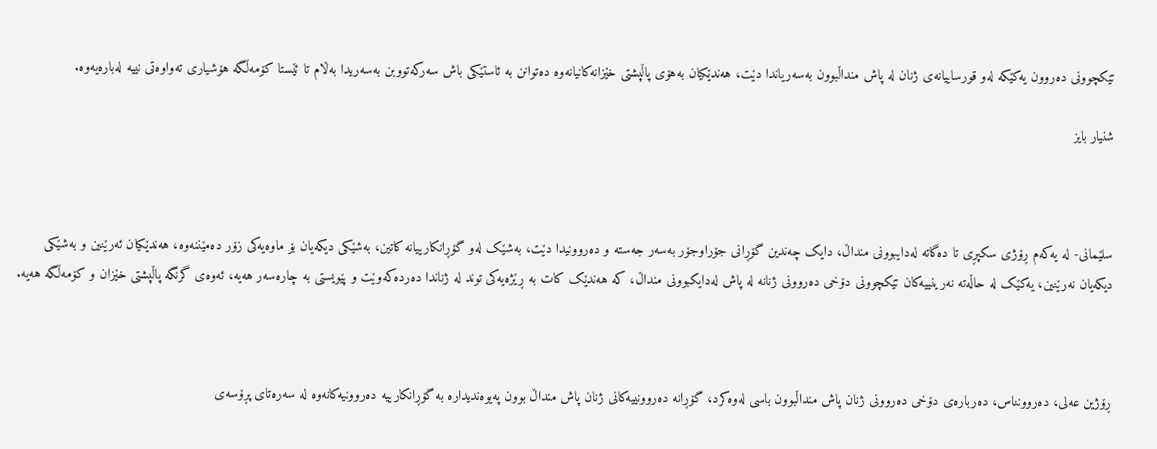تێکچوونی دەروون یەکێکە لەو قورساییانەی ژنان لە پاش منداڵبوون بەسەریاندا دێت، هەندێکیان بەهۆی پاڵپشتی خێزانەکانیانەوە دەتوانن بە ئاستێکی باش سەرکەتووبن بەسەریدا بەڵام تا ئێستا کۆمەڵگە هۆشیاری تەواوەتی نییە لەبارەیەوە.

شنیار بایز



سلێمانی- لە یەکەم ڕۆژی سکپڕی تا دەگاتە لەدایبوونی منداڵ، دایک چەندین گۆڕانی جۆراوجۆر بەسەر جەستە و دەروونیدا دێت، بەشێک لەو گۆڕانکارییانە کاتین، بەشێکی دیکەیان بۆ ماوەیەکی زۆر دەمێننەوە، هەندێکیان ئەرێنین و بەشێکی دیکەیان نەرێنین، یەکێک لە حاڵەتە نەرینییەکان تێکچوونی دۆخی دەروونی ژنانە لە پاش لەدایکبوونی منداڵ، کە هەندێک کات بە ڕێژەیەکی توند لە ژناندا دەردەکەوێت و پێویستی بە چارەسەر هەیە، ئەوەی گرنگە پاڵپشتی خێزان و کۆمەڵگە هەیە.



ڕۆژین عەلی، دەروونناس، دەربارەی دۆخی دەروونی ژنان پاش منداڵبوون باسی لەوەکرد، گۆڕانە دەروونییەکانی ژنان پاش منداڵ بوون پەیوەندیدارە بە گۆڕانکارییە دەروونیەکانەوە لە سەرەتای پڕۆسەی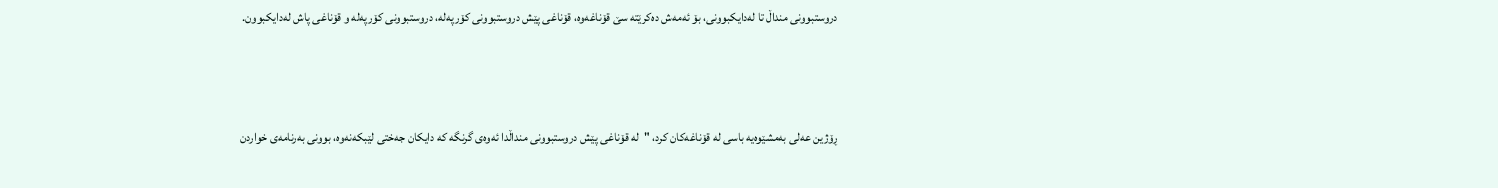دروستبوونی منداڵ تا لەدایکبوونی، بۆ ئەمەش دەکرێتە سێ قۆناغەوە، قۆناغی پێش دروستبوونی کۆرپەلە، دروستبوونی کۆرپەلە و قۆناغی پاش لەدایکبوون.



ڕۆژین عەلی بەمشێوەیە باسی لە قۆناغەکان کرد، "لە قۆناغی پێش دروستبوونی منداڵدا ئەوەی گرنگە کە دایکان جەختی لێبکەنەوە، بوونی بەرنامەی خواردن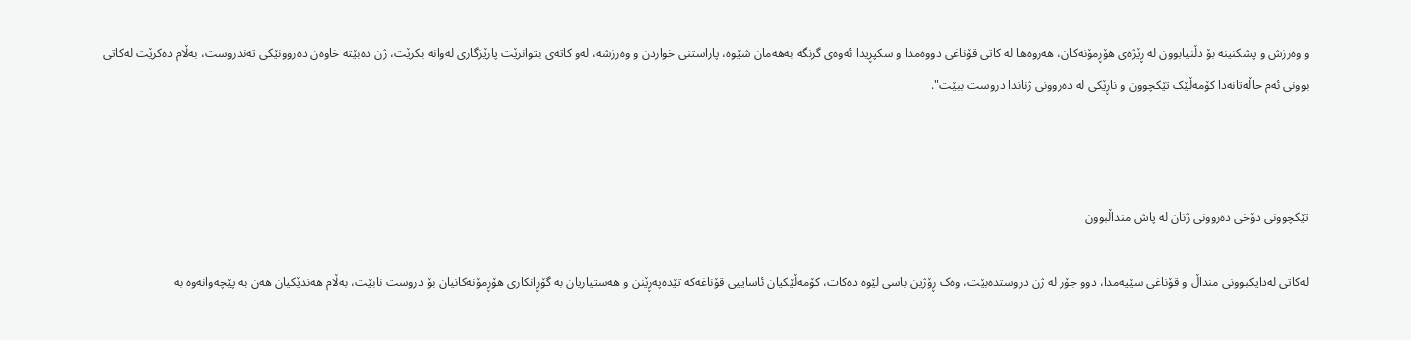و وەرزش و پشکنینە بۆ دڵنیابوون لە ڕێژەی هۆڕمۆنەکان، هەروەها لە کاتی قۆناغی دووەمدا و سکپڕیدا ئەوەی گرنگە بەهەمان شێوە، پاراستنی خواردن و وەرزشە، لەو کاتەی بتوانرێت پارێزگاری لەوانە بکرێت، ژن دەبێتە خاوەن دەروونێکی تەندروست، بەڵام دەکرێت لەکاتی بوونی ئەم حاڵەتانەدا کۆمەڵێک تێکچوون و ناڕێکی لە دەروونی ژناندا دروست ببێت".



تێکچوونی دۆخی دەروونی ژنان لە پاش منداڵبوون

لەکاتی لەدایکبوونی منداڵ و قۆناغی سێیەمدا، دوو جۆر لە ژن دروستدەبێت، وەک ڕۆژین باسی لێوە دەکات، کۆمەڵێکیان ئاساییی قۆناغەکە تێدەپەڕێنن و هەستیاریان بە گۆڕانکاری هۆڕمۆنەکانیان بۆ دروست نابێت، بەڵام هەندێکیان هەن بە پێچەوانەوە بە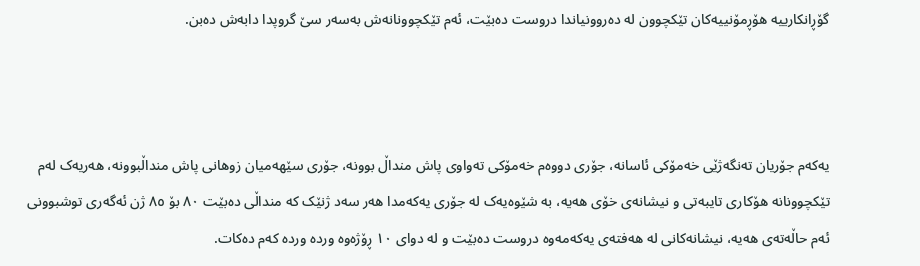گۆڕانکارییە هۆڕمۆنییەکان تێکچوون لە دەروونیاندا دروست دەبێت، ئەم تێکچوونانەش بەسەر سێ گروپدا دابەش دەبن.



یەکەم جۆریان تەنگەژێی خەمۆکی ئاسانە، جۆری دووەم خەمۆکی تەواوی پاش منداڵ بوونە، جۆری سێهەمیان زوهانی پاش منداڵبوونە، هەریەک لەم تێکچوونانە هۆکاری تایبەتی و نیشانەی خۆی هەیە، بە شێوەیەک لە جۆری یەکەمدا هەر سەد ژنێک کە منداڵی دەبێت ٨٠ بۆ ٨٥ ژن ئەگەری توشبوونی ئەم حاڵەتەی هەیە، نیشانەکانی لە هەفتەی یەکەمەوە دروست دەبێت و لە دوای ١٠ ڕۆژەوە وردە وردە کەم دەکات.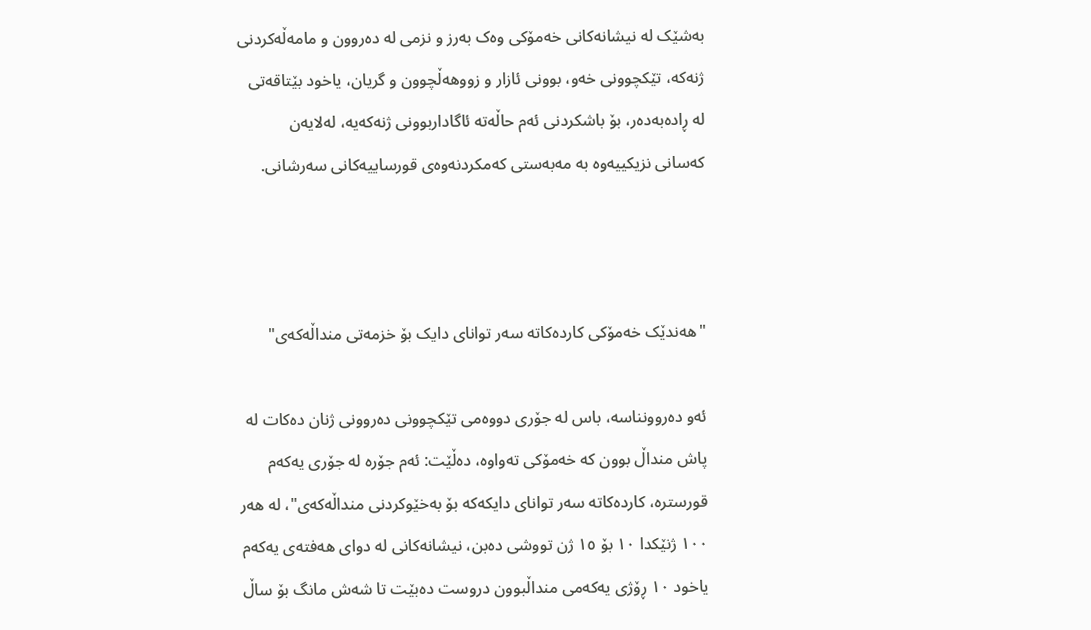بەشێک لە نیشانەکانی خەمۆکی وەک بەرز و نزمی لە دەروون و مامەڵەکردنی ژنەکە، تێکچوونی خەو، بوونی ئازار و زووهەڵچوون و گریان، یاخود بێتاقەتی لە ڕادەبەدەر، بۆ باشکردنی ئەم حاڵەتە ئاگاداربوونی ژنەکەیە، لەلایەن کەسانی نزیکییەوە بە مەبەستی کەمکردنەوەی قورساییەکانی سەرشانی.



"هەندێک خەمۆکی کاردەکاتە سەر توانای دایک بۆ خزمەتی منداڵەکەی"

ئەو دەروونناسە، باس لە جۆری دووەمی تێکچوونی دەروونی ژنان دەکات لە پاش منداڵ بوون کە خەمۆکی تەواوە، دەڵێت: ئەم جۆرە لە جۆری یەکەم قورسترە، کاردەکاتە سەر توانای دایکەکە بۆ بەخێوکردنی منداڵەکەی"، لە هەر ١٠٠ ژنێکدا ١٠ بۆ ١٥ ژن تووشی دەبن، نیشانەکانی لە دوای هەفتەی یەکەم یاخود ١٠ ڕۆژی یەکەمی منداڵبوون دروست دەبێت تا شەش مانگ بۆ ساڵ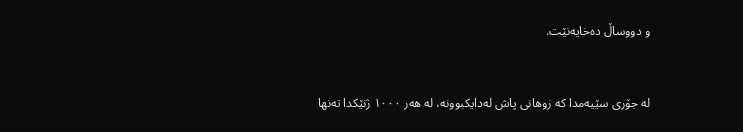و دووساڵ دەخایەنێت.



لە جۆری سێیەمدا کە زوهانی پاش لەدایکبوونە، لە هەر ١٠٠٠ ژنێکدا تەنها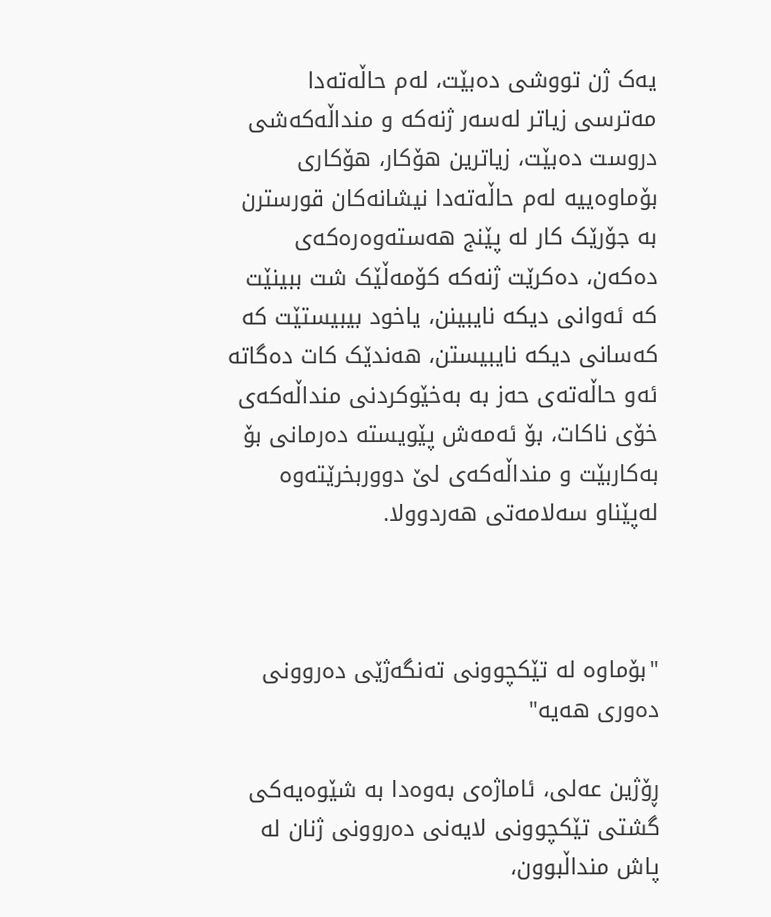یەک ژن تووشی دەبێت، لەم حاڵەتەدا مەترسی زیاتر لەسەر ژنەکە و منداڵەکەشی دروست دەبێت، زیاترین هۆکار، هۆکاری بۆماوەییە لەم حاڵەتەدا نیشانەکان قورسترن بە جۆرێک کار لە پێنج هەستەوەرەکەی دەکەن، دەکرێت ژنەکە کۆمەڵێک شت ببینێت کە ئەوانی دیکە نایبینن، یاخود بیبیستێت کە کەسانی دیکە نایبیستن، هەندێک کات دەگاتە ئەو حاڵەتەی حەز بە بەخێوکردنی منداڵەکەی خۆی ناکات، بۆ ئەمەش پێویستە دەرمانی بۆ بەکاربێت و منداڵەکەی لێ دووربخرێتەوە لەپێناو سەلامەتی هەردوولا.



"بۆماوە لە تێکچوونی تەنگەژێی دەروونی دەوری هەیە"

ڕۆژین عەلی، ئاماژەی بەوەدا بە شێوەیەکی گشتی تێکچوونی لایەنی دەروونی ژنان لە پاش منداڵبوون،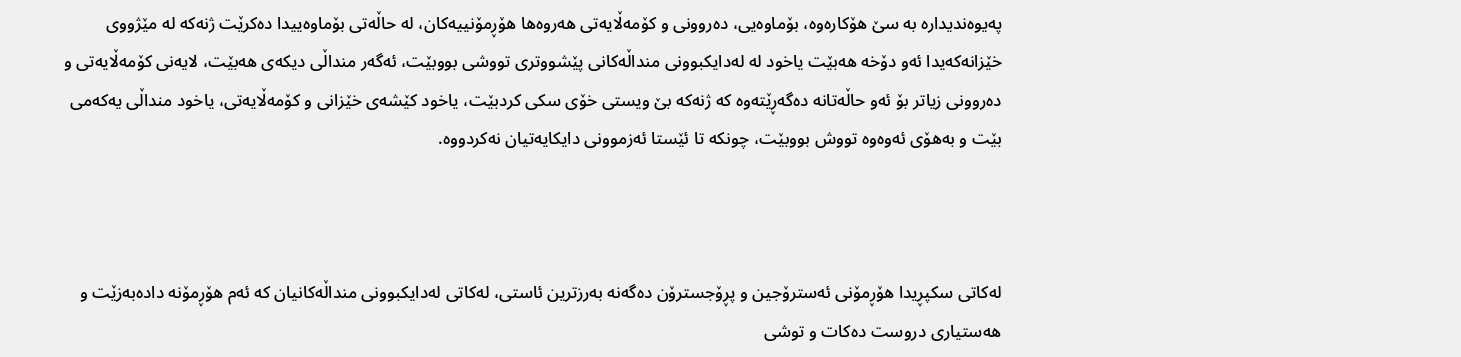پەیوەندیدارە بە سێ هۆکارەوە، بۆماوەیی، دەروونی و کۆمەڵایەتی هەروەها هۆڕمۆنییەکان، لە حاڵەتی بۆماوەییدا دەکرێت ژنەکە لە مێژووی خێزانەکەیدا ئەو دۆخە هەبێت یاخود لە لەدایکبوونی منداڵەکانی پێشووتری تووشی بووبێت، ئەگەر منداڵی دیکەی هەبێت، لایەنی کۆمەڵایەتی و دەروونی زیاتر بۆ ئەو حاڵەتانە دەگەڕێتەوە کە ژنەکە بێ ویستی خۆی سکی کردبێت، یاخود کێشەی خێزانی و کۆمەڵایەتی، یاخود منداڵی یەکەمی بێت و بەهۆی ئەوەوە تووش بووبێت، چونکە تا ئێستا ئەزموونی دایکایەتیان نەکردووە.



لەکاتی سکپڕیدا هۆڕمۆنی ئەسترۆجین و پڕۆجسترۆن دەگەنە بەرزترین ئاستی، لەکاتی لەدایکبوونی منداڵەکانیان کە ئەم هۆڕمۆنە دادەبەزێت و هەستیاری دروست دەکات و توشی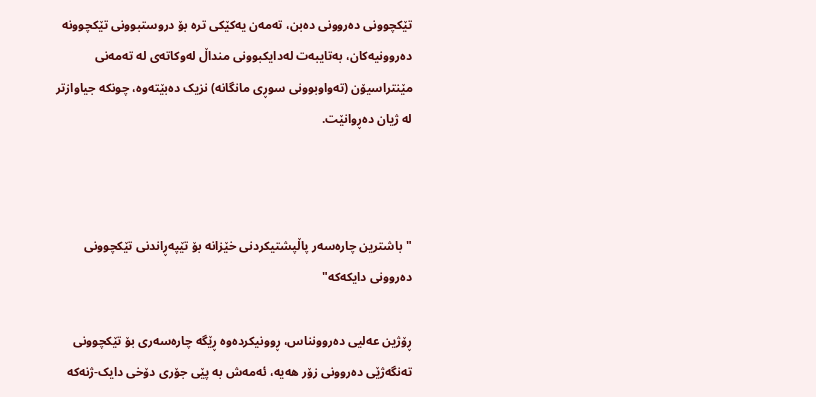تێکچوونی دەروونی دەبن، تەمەن یەکێکی ترە بۆ دروستبوونی تێکچوونە دەروونیەکان، بەتایبەت لەدایکبوونی منداڵ لەوکاتەی لە تەمەنی مێنتراسیۆن (تەواوبوونی سوڕی مانگانە) نزیک دەبێتەوە، چونکە جیاوازتر لە ژیان دەڕوانێت.



"باشترین چارەسەر پاڵپشتیکردنی خێزانە بۆ تێپەڕاندنی تێکچوونی دەروونی دایکەکە"

ڕۆژین عەلیی دەروونناس، ڕوونیکردەوە ڕێگە چارەسەری بۆ تێکچوونی تەنگەژێی دەروونی زۆر هەیە، ئەمەش بە پێی جۆری دۆخی دایک-ژنەکە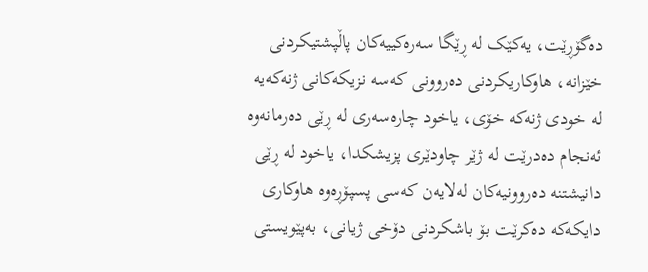دەگۆڕێت، یەکێک لە ڕێگا سەرەکییەکان پاڵپشتیکردنی خێزانە، هاوکاریکردنی دەروونی کەسە نزیکەکانی ژنەکەیە لە خودی ژنەکە خۆی، یاخود چارەسەری لە ڕێی دەرمانەوە ئەنجام دەدرێت لە ژێر چاودێری پزیشکدا، یاخود لە ڕێی دانیشتنە دەروونیەکان لەلایەن کەسی پسپۆڕەوە هاوکاری دایکەکە دەکرێت بۆ باشکردنی دۆخی ژیانی، بەپێویستی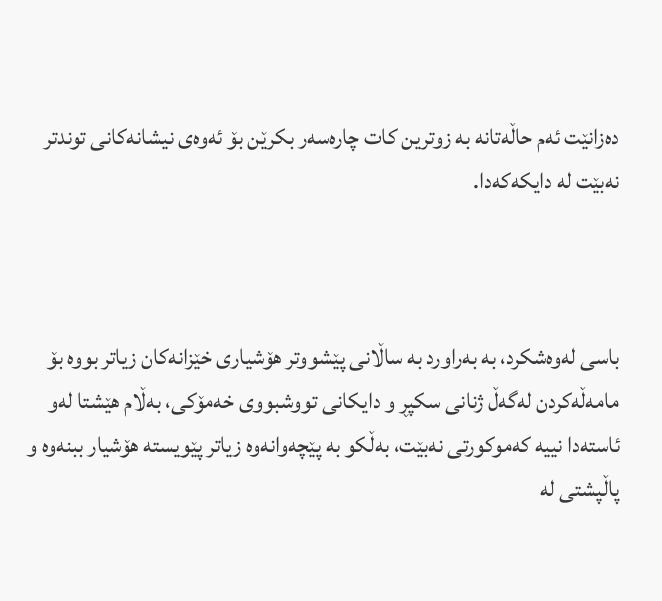دەزانێت ئەم حاڵەتانە بە زوترین کات چارەسەر بکرێن بۆ ئەوەی نیشانەکانی توندتر نەبێت لە دایکەکەدا.



باسی لەوەشکرد، بە بەراورد بە ساڵانی پێشووتر هۆشیاری خێزانەکان زیاتر بووە بۆ مامەڵەکردن لەگەڵ ژنانی سکپڕ و دایکانی تووشبووی خەمۆکی، بەڵام هێشتا لەو ئاستەدا نییە کەموکورتی نەبێت، بەڵکو بە پێچەوانەوە زیاتر پێویستە هۆشیار ببنەوە و پاڵپشتی لە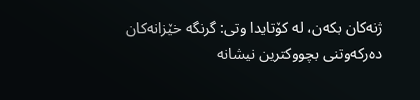ژنەکان بکەن، لە کۆتایدا وتی: گرنگە خێزانەکان دەرکەوتنی بچووکترین نیشانە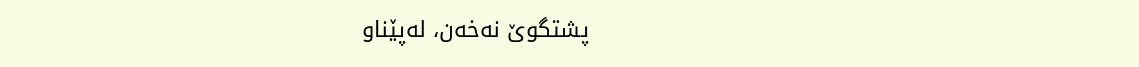پشتگوێ نەخەن، لەپێناو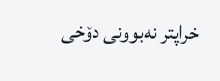خراپتر نەبوونی دۆخی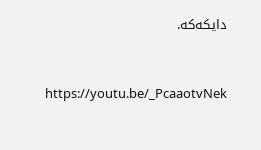دایکەکە.



https://youtu.be/_PcaaotvNek